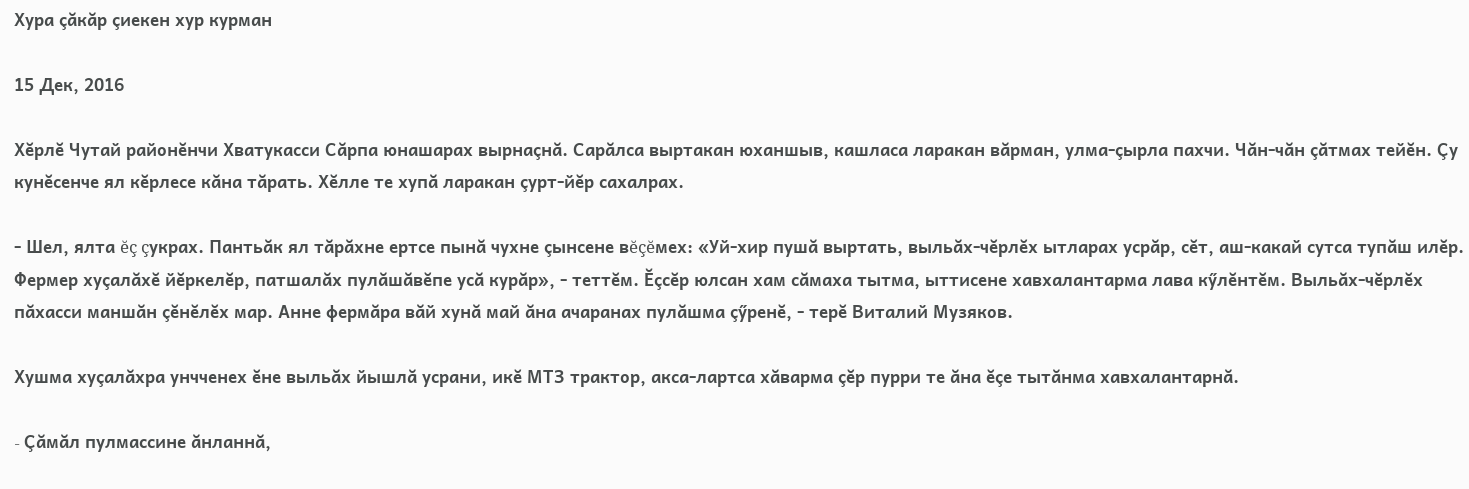Хура çăкăр çиекен хур курман

15 Дек, 2016

Хĕрлĕ Чутай районĕнчи Хватукасси Сăрпа юнашарах вырнаçнă. Сарăлса выртакан юханшыв, кашласа ларакан вăрман, улма-çырла пахчи. Чăн-чăн çăтмах тейĕн. Çу кунĕсенче ял кĕрлесе кăна тăрать. Хĕлле те хупă ларакан çурт-йĕр сахалрах.

- Шел, ялта ĕç çукрах. Пантьăк ял тăрăхне ертсе пынă чухне çынсене вĕçĕмех: «Уй-хир пушă выртать, выльăх-чĕрлĕх ытларах усрăр, сĕт, аш-какай сутса тупăш илĕр. Фермер хуçалăхĕ йĕркелĕр, патшалăх пулăшăвĕпе усă курăр», - теттĕм. Ĕçсĕр юлсан хам сăмаха тытма, ыттисене хавхалантарма лава кӳлĕнтĕм. Выльăх-чĕрлĕх пăхасси маншăн çĕнĕлĕх мар. Анне фермăра вăй хунă май ăна ачаранах пулăшма çӳренĕ, - терĕ Виталий Музяков.

Хушма хуçалăхра унчченех ĕне выльăх йышлă усрани, икĕ МТЗ трактор, акса-лартса хăварма çĕр пурри те ăна ĕçе тытăнма хавхалантарнă.

- Çăмăл пулмассине ăнланнă,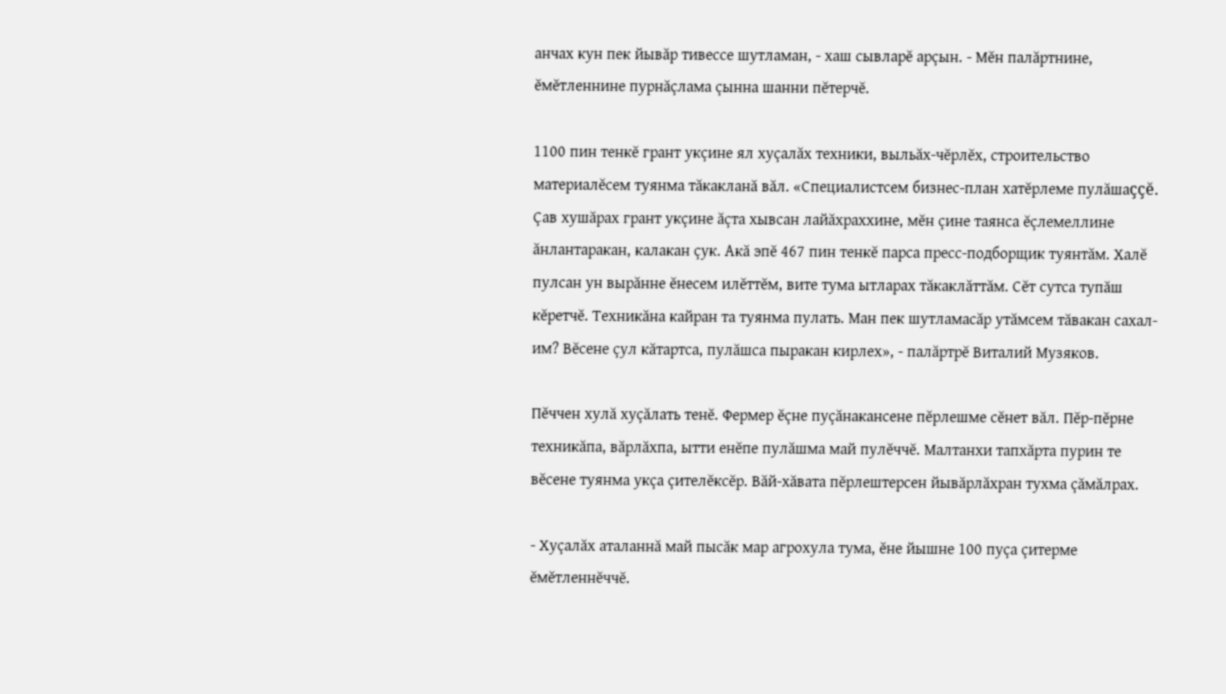анчах кун пек йывăр тивессе шутламан, - хаш сывларĕ арçын. - Мĕн палăртнине, ĕмĕтленнине пурнăçлама çынна шанни пĕтерчĕ.

1100 пин тенкĕ грант укçине ял хуçалăх техники, выльăх-чĕрлĕх, строительство материалĕсем туянма тăкакланă вăл. «Специалистсем бизнес-план хатĕрлеме пулăшаççĕ. Çав хушăрах грант укçине ăçта хывсан лайăхраххине, мĕн çине таянса ĕçлемеллине ăнлантаракан, калакан çук. Акă эпĕ 467 пин тенкĕ парса пресс-подборщик туянтăм. Халĕ пулсан ун вырăнне ĕнесем илĕттĕм, вите тума ытларах тăкаклăттăм. Сĕт сутса тупăш кĕретчĕ. Техникăна кайран та туянма пулать. Ман пек шутламасăр утăмсем тăвакан сахал-им? Вĕсене çул кăтартса, пулăшса пыракан кирлех», - палăртрĕ Виталий Музяков.

Пĕччен хулă хуçăлать тенĕ. Фермер ĕçне пуçăнакансене пĕрлешме сĕнет вăл. Пĕр-пĕрне техникăпа, вăрлăхпа, ытти енĕпе пулăшма май пулĕччĕ. Малтанхи тапхăрта пурин те вĕсене туянма укçа çителĕксĕр. Вăй-хăвата пĕрлештерсен йывăрлăхран тухма çăмăлрах.

- Хуçалăх аталаннă май пысăк мар агрохула тума, ĕне йышне 100 пуçа çитерме ĕмĕтленнĕччĕ.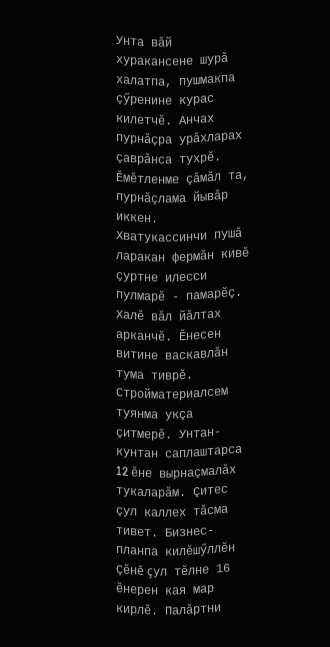Унта вăй хуракансене шурă халатпа, пушмакпа çӳренине курас килетчĕ. Анчах пурнăçра урăхларах çаврăнса тухрĕ. Ĕмĕтленме çăмăл та, пурнăçлама йывăр иккен. Хватукассинчи пушă ларакан фермăн кивĕ çуртне илесси пулмарĕ - памарĕç. Халĕ вăл йăлтах арканчĕ. Ĕнесен витине васкавлăн тума тиврĕ. Стройматериалсем туянма укçа çитмерĕ. Унтан-кунтан саплаштарса 12 ĕне вырнаçмалăх тукаларăм. Çитес çул каллех тăсма тивет. Бизнес-планпа килĕшӳллĕн Çĕнĕ çул тĕлне 16 ĕнерен кая мар кирлĕ. Палăртни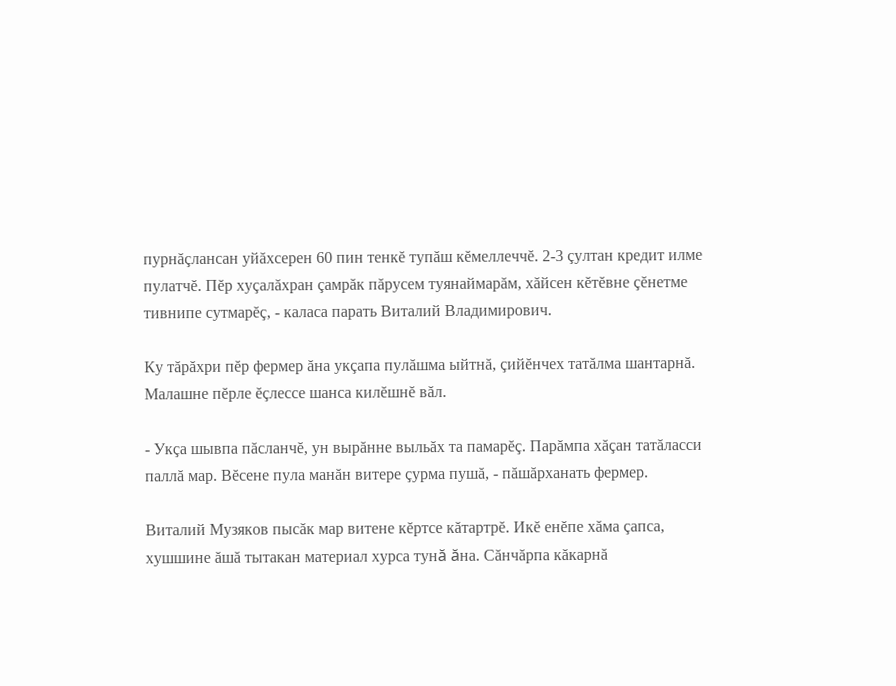пурнăçлансан уйăхсерен 60 пин тенкĕ тупăш кĕмеллеччĕ. 2-3 çултан кредит илме пулатчĕ. Пĕр хуçалăхран çамрăк пăрусем туянаймарăм, хăйсен кĕтĕвне çĕнетме тивнипе сутмарĕç, - каласа парать Виталий Владимирович.

Ку тăрăхри пĕр фермер ăна укçапа пулăшма ыйтнă, çийĕнчех татăлма шантарнă. Малашне пĕрле ĕçлессе шанса килĕшнĕ вăл.

- Укçа шывпа пăсланчĕ, ун вырăнне выльăх та памарĕç. Парăмпа хăçан татăласси паллă мар. Вĕсене пула манăн витере çурма пушă, - пăшăрханать фермер.

Виталий Музяков пысăк мар витене кĕртсе кăтартрĕ. Икĕ енĕпе хăма çапса, хушшине ăшă тытакан материал хурса тунă ăна. Сăнчăрпа кăкарнă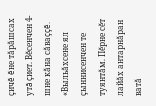çичĕ ĕне тăрăшсах утă çиет. Вĕсенчен 4-шне кăна сăваççĕ. «Выльăхсене ял çыннисенчен те туянтăм. Пĕрне сĕт лайăх антарнăран ватă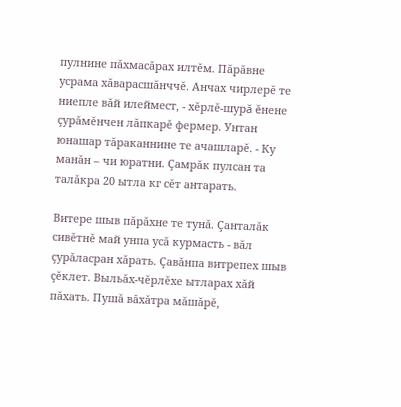пулнине пăхмасăрах илтĕм. Пăрăвне усрама хăварасшăнччĕ. Анчах чирлерĕ те ниепле вăй илеймест, - хĕрлĕ-шурă ĕнене çурăмĕнчен лăпкарĕ фермер. Унтан юнашар тăраканнине те ачашларĕ. - Ку манăн – чи юратни. Çамрăк пулсан та талăкра 20 ытла кг сĕт антарать.

Витере шыв пăрăхне те тунă. Çанталăк сивĕтнĕ май унпа усă курмасть - вăл çурăласран хăрать. Çавăнпа витрепех шыв çĕклет. Выльăх-чĕрлĕхе ытларах хăй пăхать. Пушă вăхăтра мăшăрĕ,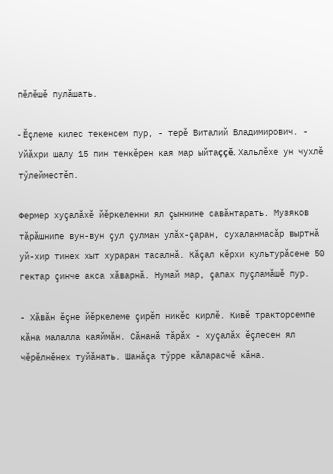пĕлĕшĕ пулăшать.

- Ĕçлеме килес текенсем пур, - терĕ Виталий Владимирович. - Уйăхри шалу 15 пин тенкĕрен кая мар ыйтаççĕ. Хальлĕхе ун чухлĕ тӳлейместĕп.

Фермер хуçалăхĕ йĕркеленни ял çыннине савăнтарать. Музяков тăрăшнипе вун-вун çул çулман улăх-çаран, сухаланмасăр выртнă уй-хир тинех хыт хураран тасалнă. Кăçал кĕрхи культурăсене 50 гектар çинче акса хăварнă. Нумай мар, çапах пуçламăшĕ пур.

- Хăвăн ĕçне йĕркелеме çирĕп никĕс кирлĕ. Кивĕ тракторсемпе кăна малалла каяймăн. Сăнанă тăрăх - хуçалăх ĕçлесен ял чĕрĕлнĕнех туйăнать. Шанăçа тӳрре кăларасчĕ кăна.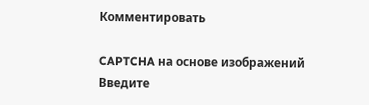Комментировать

CAPTCHA на основе изображений
Введите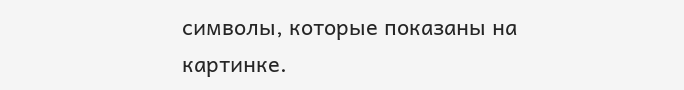символы, которые показаны на картинке.